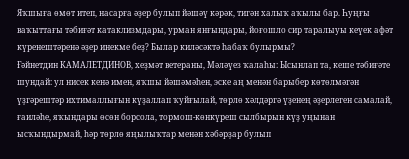Яҡшыға өмөт итеп, насарға әҙер булып йәшәү кәрәк, тигән халыҡ аҡылы бар. Һуңғы ваҡыттағы тәбиғәт катаклизмдары, урман янғындары, йоғошло сир таралыуы кеүек афәт күренештәренә әҙер инекме беҙ? Былар киләсәктә һабаҡ булырмы?
Ғәйнетдин КАМАЛЕТДИНОВ, хеҙмәт ветераны, Мәләүез ҡалаһы: Ысынлап та, кеше тәбиғәте шундай: ул нисек кенә имен, яҡшы йәшәмәһен, эске аң менән барыбер көтөлмәгән үҙгәрештәр ихтималлығын күҙаллап ҡуйғылай, төрлө хәлдәргә үҙенең әҙерлеген самалай, ғаиләһе, яҡындары өсөн борсола, тормош-көнкүреш сылбырын күҙ уңынан ысҡындырмай, һәр төрлө яңылыҡтар менән хәбәрҙар булып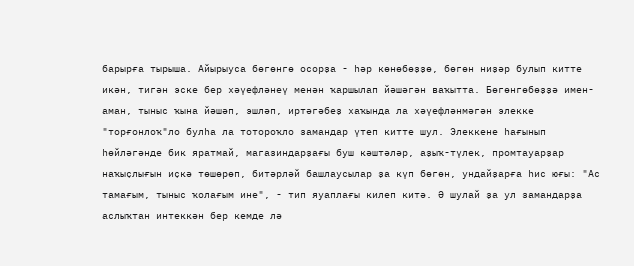барырға тырыша. Айырыуса бөгөнгө осорҙа - һәр көнөбөҙҙө, бөгөн ниҙәр булып китте икән, тигән эске бер хәүефләнеү менән ҡаршылап йәшәгән ваҡытта. Бөгөнгөбөҙҙә имен-аман, тыныс ҡына йәшәп, эшләп, иртәгәбеҙ хаҡында ла хәүефләнмәгән элекке "торғонлоҡ"ло булһа ла тотороҡло замандар үтеп китте шул. Элеккене һағынып һөйләгәнде бик яратмай, магазиндарҙағы буш кәштәләр, аҙыҡ-түлек, промтауарҙар наҡыҫлығын иҫкә төшөрөп, битәрләй башлаусылар ҙа күп бөгөн, ундайҙарға һис юғы: "Ас тамағым, тыныс ҡолағым ине", - тип яуаплағы килеп китә. Ә шулай ҙа ул замандарҙа аслыҡтан интеккән бер кемде лә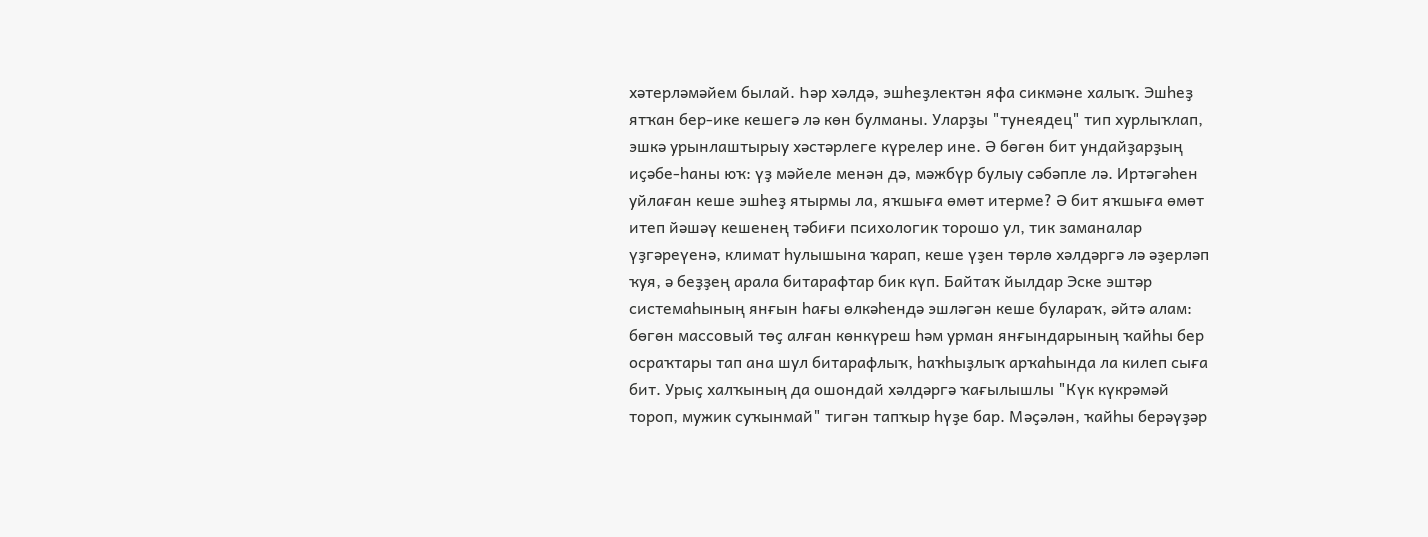хәтерләмәйем былай. Һәр хәлдә, эшһеҙлектән яфа сикмәне халыҡ. Эшһеҙ ятҡан бер-ике кешегә лә көн булманы. Уларҙы "тунеядец" тип хурлыҡлап, эшкә урынлаштырыу хәстәрлеге күрелер ине. Ә бөгөн бит ундайҙарҙың иҫәбе-һаны юҡ: үҙ мәйеле менән дә, мәжбүр булыу сәбәпле лә. Иртәгәһен уйлаған кеше эшһеҙ ятырмы ла, яҡшыға өмөт итерме? Ә бит яҡшыға өмөт итеп йәшәү кешенең тәбиғи психологик торошо ул, тик заманалар үҙгәреүенә, климат һулышына ҡарап, кеше үҙен төрлө хәлдәргә лә әҙерләп ҡуя, ә беҙҙең арала битарафтар бик күп. Байтаҡ йылдар Эске эштәр системаһының янғын һағы өлкәһендә эшләгән кеше булараҡ, әйтә алам: бөгөн массовый төҫ алған көнкүреш һәм урман янғындарының ҡайһы бер осраҡтары тап ана шул битарафлыҡ, һаҡһыҙлыҡ арҡаһында ла килеп сыға бит. Урыҫ халҡының да ошондай хәлдәргә ҡағылышлы "Күк күкрәмәй тороп, мужик суҡынмай" тигән тапҡыр һүҙе бар. Мәҫәлән, ҡайһы берәүҙәр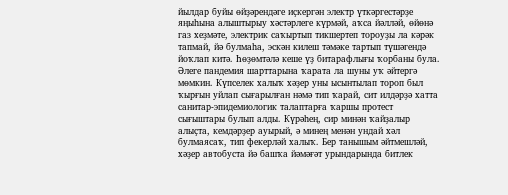йылдар буйы өйҙәрендәге иҫкергән электр үткәргестәрҙе яңыһына алыштырыу хәстәрлеге күрмәй, аҡса йәлләй, өйөнә газ хеҙмәте, электрик саҡыртып тикшертеп тороуҙы ла кәрәк тапмай, йә булмаһа, эскән килеш тәмәке тартып түшәгендә йоҡлап китә. Һөҙөмтәлә кеше үҙ битарафлығы ҡорбаны була. Әлеге пандемия шарттарына ҡарата ла шуны уҡ әйтергә мөмкин. Күпселек халыҡ хәҙер уны ысынтылап тороп был ҡырғын уйлап сығарылған нәмә тип ҡарай, сит илдәрҙә хатта санитар-эпидемиологик талаптарға ҡаршы протест сығыштары булып алды. Күрәһең, сир минән ҡайҙалыр алыҫта, кемдәрҙер ауырый, ә минең менән ундай хәл булмаясаҡ, тип фекерләй халыҡ. Бер танышым әйтмешләй, хәҙер автобуста йә башҡа йәмәғәт урындарында битлек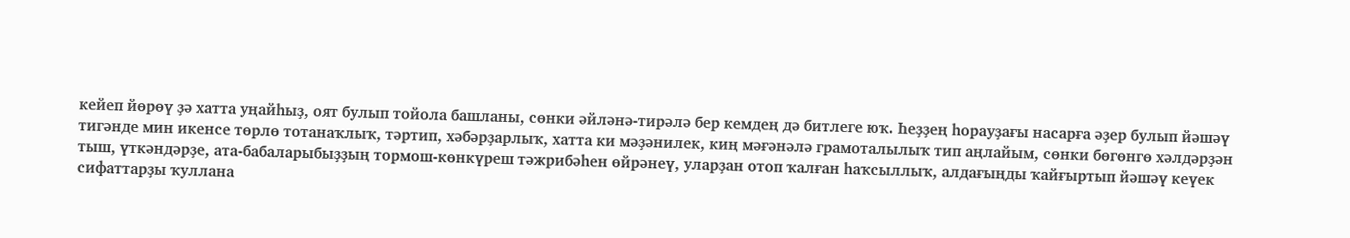кейеп йөрөү ҙә хатта уңайһыҙ, оят булып тойола башланы, сөнки әйләнә-тирәлә бер кемдең дә битлеге юҡ. Һеҙҙең һорауҙағы насарға әҙер булып йәшәү тигәнде мин икенсе төрлө тотанаҡлыҡ, тәртип, хәбәрҙарлыҡ, хатта ки мәҙәнилек, киң мәғәнәлә грамоталылыҡ тип аңлайым, сөнки бөгөнгө хәлдәрҙән тыш, үткәндәрҙе, ата-бабаларыбыҙҙың тормош-көнкүреш тәжрибәһен өйрәнеү, уларҙан отоп ҡалған һаҡсыллыҡ, алдағыңды ҡайғыртып йәшәү кеүек сифаттарҙы ҡуллана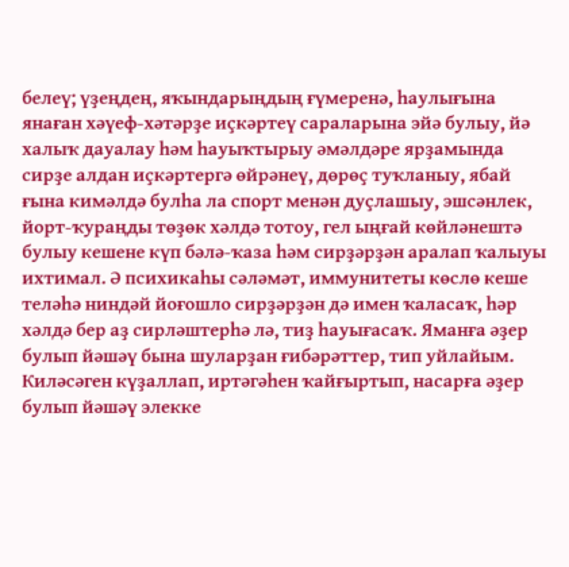белеү; үҙеңдең, яҡындарыңдың ғүмеренә, һаулығына янаған хәүеф-хәтәрҙе иҫкәртеү сараларына эйә булыу, йә халыҡ дауалау һәм һауыҡтырыу әмәлдәре ярҙамында сирҙе алдан иҫкәртергә өйрәнеү, дөрөҫ туҡланыу, ябай ғына кимәлдә булһа ла спорт менән дуҫлашыу, эшсәнлек, йорт-ҡураңды төҙөк хәлдә тотоу, гел ыңғай көйләнештә булыу кешене күп бәлә-ҡаза һәм сирҙәрҙән аралап ҡалыуы ихтимал. Ә психикаһы сәләмәт, иммунитеты көслө кеше теләһә ниндәй йоғошло сирҙәрҙән дә имен ҡаласаҡ, һәр хәлдә бер аҙ сирләштерһә лә, тиҙ һауығасаҡ. Яманға әҙер булып йәшәү бына шуларҙан ғибәрәттер, тип уйлайым. Киләсәген күҙаллап, иртәгәһен ҡайғыртып, насарға әҙер булып йәшәү элекке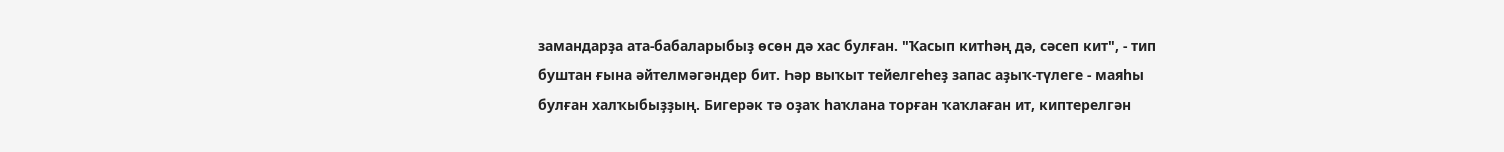замандарҙа ата-бабаларыбыҙ өсөн дә хас булған. "Ҡасып китһәң дә, сәсеп кит", - тип буштан ғына әйтелмәгәндер бит. Һәр выҡыт тейелгеһеҙ запас аҙыҡ-түлеге - маяһы булған халҡыбыҙҙың. Бигерәк тә оҙаҡ һаҡлана торған ҡаҡлаған ит, киптерелгән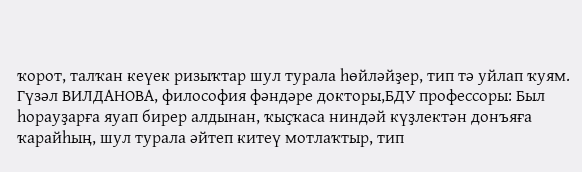ҡорот, талҡан кеүек ризыҡтар шул турала һөйләйҙер, тип тә уйлап ҡуям.
Гүзәл ВИЛДАНОВА, философия фәндәре докторы,БДУ профессоры: Был һорауҙарға яуап бирер алдынан, ҡыҫҡаса ниндәй күҙлектән донъяға ҡарайһың, шул турала әйтеп китеү мотлаҡтыр, тип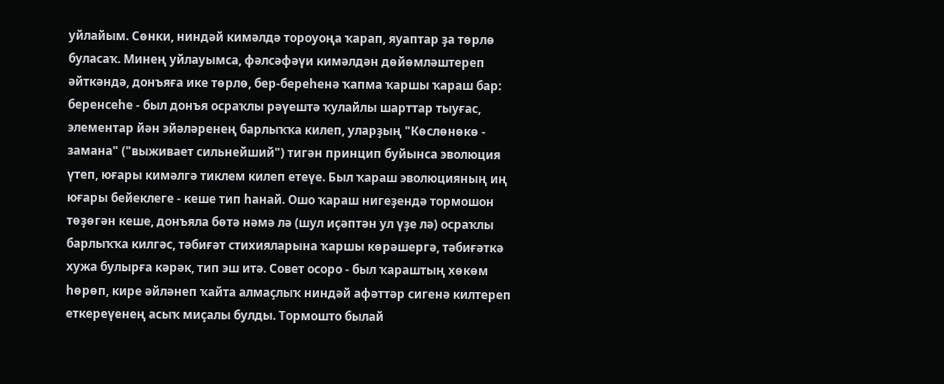уйлайым. Сөнки, ниндәй кимәлдә тороуоңа ҡарап, яуаптар ҙа төрлө буласаҡ. Минең уйлауымса, фәлсәфәүи кимәлдән дөйөмләштереп әйткәндә, донъяға ике төрлө, бер-береһенә ҡапма ҡаршы ҡараш бар: беренсеһе - был донъя осраҡлы рәүештә ҡулайлы шарттар тыуғас, элементар йән эйәләренең барлыҡҡа килеп, уларҙың "Көслөнөкө - замана" ("выживает сильнейший") тигән принцип буйынса эволюция үтеп, юғары кимәлгә тиклем килеп етеүе. Был ҡараш эволюцияның иң юғары бейеклеге - кеше тип һанай. Ошо ҡараш нигеҙендә тормошон төҙөгән кеше, донъяла бөтә нәмә лә (шул иҫәптән ул үҙе лә) осраҡлы барлыҡҡа килгәс, тәбиғәт стихияларына ҡаршы көрәшергә, тәбиғәткә хужа булырға кәрәк, тип эш итә. Совет осоро - был ҡараштың хөкөм һөрөп, кире әйләнеп ҡайта алмаҫлыҡ ниндәй афәттәр сигенә килтереп еткереүенең асыҡ миҫалы булды. Тормошто былай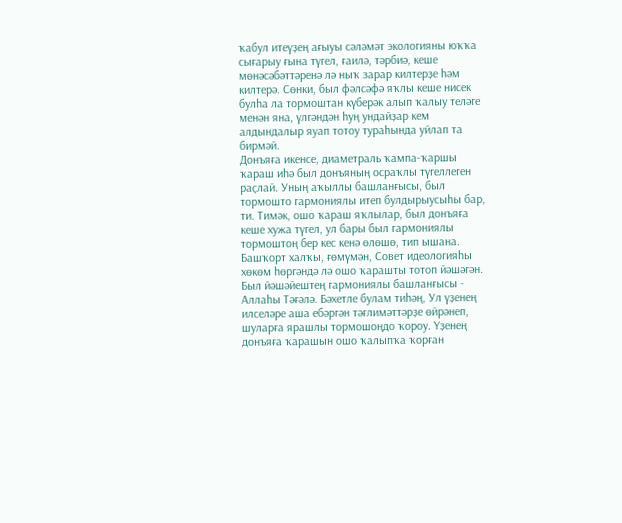ҡабул итеүҙең ағыуы сәләмәт экологияны юҡҡа сығарыу ғына түгел, ғаилә, тәрбиә, кеше мөнәсәбәттәренә лә ныҡ зарар килтерҙе һәм килтерә. Сөнки, был фәлсәфә яҡлы кеше нисек булһа ла тормоштан күберәк алып ҡалыу теләге менән яна, үлгәндән һуң ундайҙар кем алдындалыр яуап тотоу тураһында уйлап та бирмәй.
Донъяға икенсе, диаметраль ҡампа-ҡаршы ҡараш иһә был донъяның осраҡлы түгеллеген раҫлай. Уның аҡыллы башланғысы, был тормошто гармониялы итеп булдырыусыһы бар, ти. Тимәк, ошо ҡараш яҡлылар, был донъяға кеше хужа түгел, ул бары был гармониялы тормоштоң бер кес кенә өлөшө, тип ышана. Башҡорт халҡы, ғөмүмән, Совет идеологияһы хөкөм һөргәндә лә ошо ҡарашты тотоп йәшәгән. Был йәшәйештең гармониялы башланғысы - Аллаһы Тәғәлә. Бәхетле булам тиһәң, Ул үҙенең илселәре аша ебәргән тәғлимәттәрҙе өйрәнеп, шуларға ярашлы тормошоңдо ҡороу. Үҙенең донъяға ҡарашын ошо ҡалыпҡа ҡорған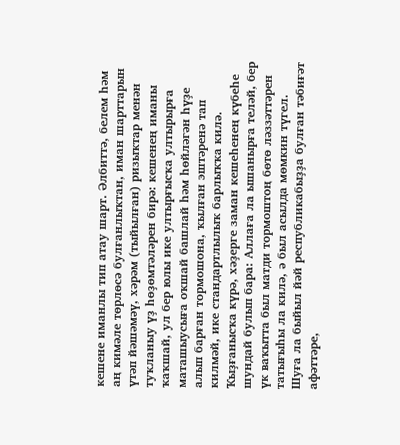кешене иманлы тип атау шарт. Әлбиттә, белем һәм аң кимәле төрлөсә булғанлыҡтан, иман шарттарын үтәп йәшәмәү, хәрәм (тыйылған) ризыҡтар менән туҡланыу үҙ һөҙөмтәләрен бирә: кешенең иманы ҡаҡшай, ул бер юлы ике ултырғысҡа ултырырға маташыусыға оҡшай башлай һәм һөйләгән һүҙе алып барған тормошона, ҡылған эштәренә тап килмәй, ике стандартлылыҡ барлыҡҡа килә. Ҡыҙғанысҡа күрә, хәҙерге заман кешеһенең күбеһе шундай булып бара: Аллаға ла ышанырға теләй, бер үк ваҡытта был матди тормоштоң бөтө ләззәттәрен татығыһы ла килә, ә был асылда мөмкин түгел.
Шуға ла быйыл йәй республикабыҙҙа булған тәбиғәт афәттәре,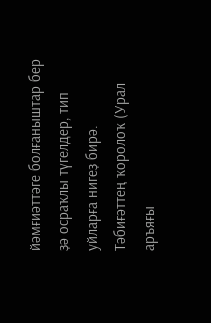йәмғиәттәге болғаныштар бер ҙә осраҡлы түгелдер, тип уйларға нигеҙ бирә. Тәбиғәттең ҡоролоҡ (Урал аръяғы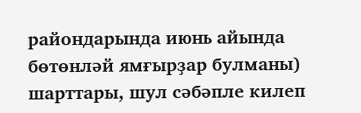райондарында июнь айында бөтөнләй ямғырҙар булманы) шарттары, шул сәбәпле килеп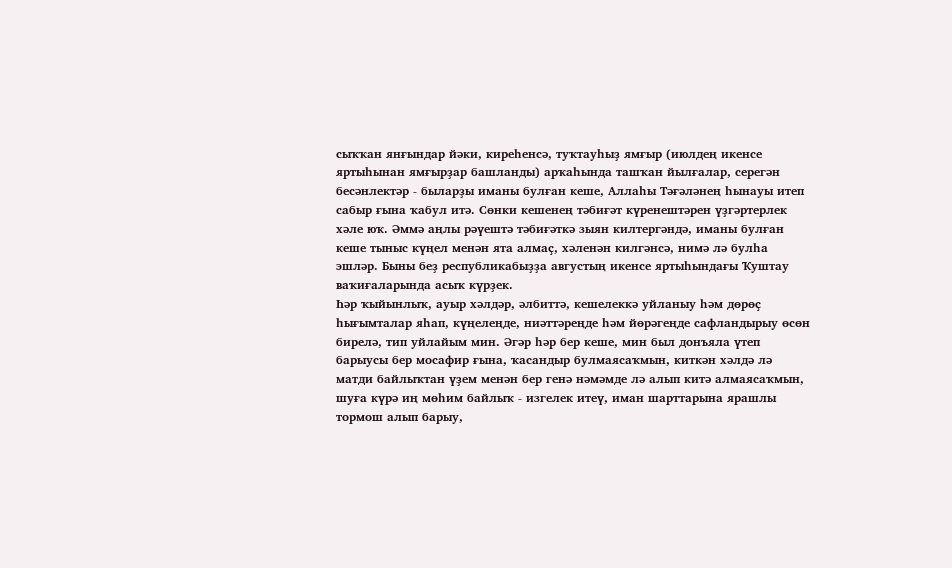сыҡҡан янғындар йәки, киреһенсә, туҡтауһыҙ ямғыр (июлдең икенсе яртыһынан ямғырҙар башланды) арҡаһында ташҡан йылғалар, серегән бесәнлектәр - быларҙы иманы булған кеше, Аллаһы Тәғәләнең һынауы итеп сабыр ғына ҡабул итә. Сөнки кешенең тәбиғәт күренештәрен үҙгәртерлек хәле юҡ. Әммә аңлы рәүештә тәбиғәткә зыян килтергәндә, иманы булған кеше тыныс күңел менән ята алмаҫ, хәленән килгәнсә, нимә лә булһа эшләр. Быны беҙ республикабыҙҙа августың икенсе яртыһындағы Ҡуштау ваҡиғаларында асыҡ күрҙек.
Һәр ҡыйынлыҡ, ауыр хәлдәр, әлбиттә, кешелеккә уйланыу һәм дөрөҫ һығымталар яһап, күңелеңде, ниәттәреңде һәм йөрәгеңде сафландырыу өсөн бирелә, тип уйлайым мин. Әгәр һәр бер кеше, мин был донъяла үтеп барыусы бер мосафир ғына, ҡасандыр булмаясаҡмын, киткән хәлдә лә матди байлыҡтан үҙем менән бер генә нәмәмде лә алып китә алмаясаҡмын, шуға күрә иң мөһим байлыҡ - изгелек итеү, иман шарттарына ярашлы тормош алып барыу,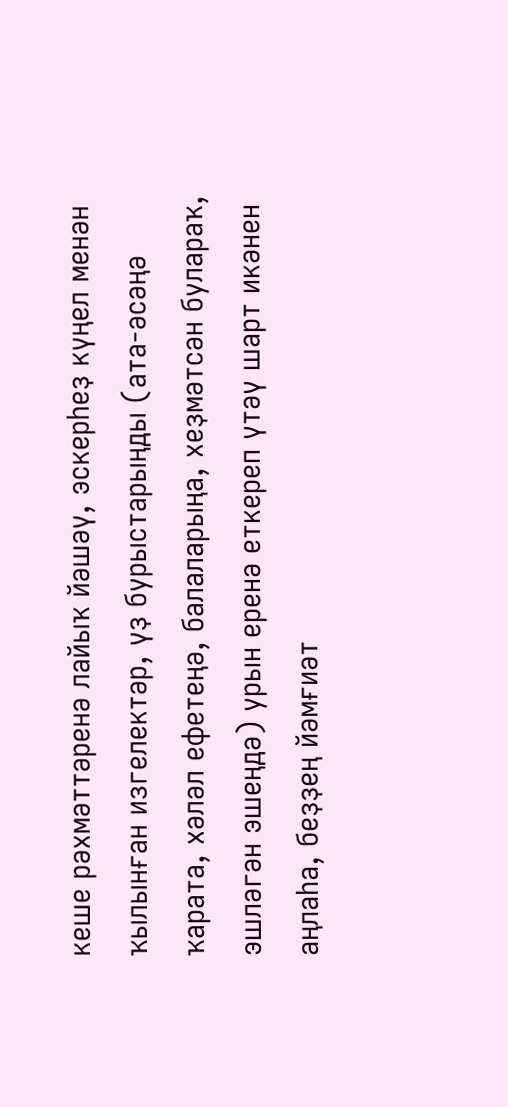кеше рәхмәттәренә лайыҡ йәшәү, эскерһеҙ күңел менән ҡылынған изгелектәр, үҙ бурыстарыңды (ата-әсәңә ҡарата, хәләл ефетеңә, балаларыңа, хеҙмәтсән булараҡ, эшләгән эшеңдә) урын еренә еткереп үтәү шарт икәнен аңлаһа, беҙҙең йәмғиәт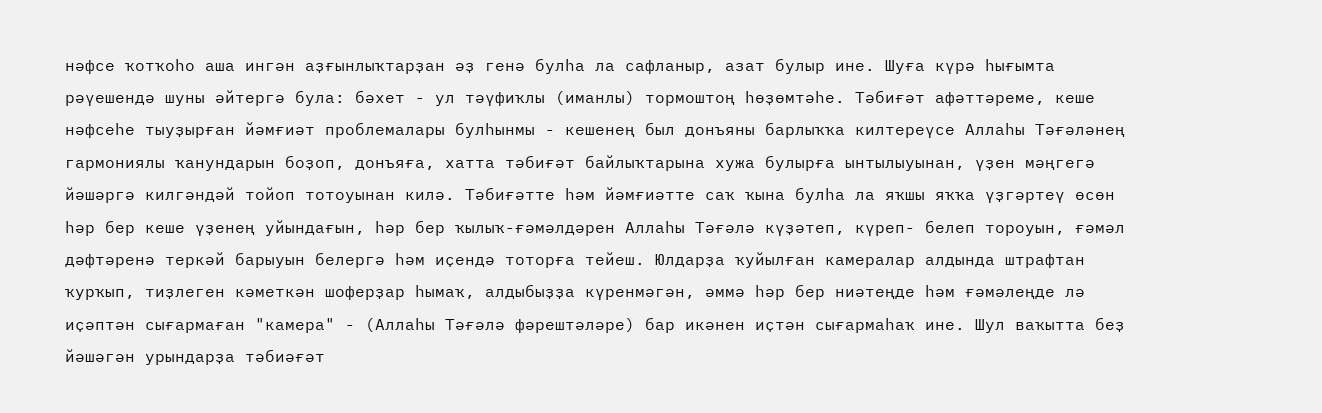нәфсе ҡотҡоһо аша ингән аҙғынлыҡтарҙан әҙ генә булһа ла сафланыр, азат булыр ине. Шуға күрә һығымта рәүешендә шуны әйтергә була: бәхет - ул тәүфиҡлы (иманлы) тормоштоң һөҙөмтәһе. Тәбиғәт афәттәреме, кеше нәфсеһе тыуҙырған йәмғиәт проблемалары булһынмы - кешенең был донъяны барлыҡҡа килтереүсе Аллаһы Тәғәләнең гармониялы ҡанундарын боҙоп, донъяға, хатта тәбиғәт байлыҡтарына хужа булырға ынтылыуынан, үҙен мәңгегә йәшәргә килгәндәй тойоп тотоуынан килә. Тәбиғәтте һәм йәмғиәтте саҡ ҡына булһа ла яҡшы яҡҡа үҙгәртеү өсөн һәр бер кеше үҙенең уйындағын, һәр бер ҡылыҡ-ғәмәлдәрен Аллаһы Тәғәлә күҙәтеп, күреп- белеп тороуын, ғәмәл дәфтәренә теркәй барыуын белергә һәм иҫендә тоторға тейеш. Юлдарҙа ҡуйылған камералар алдында штрафтан ҡурҡып, тиҙлеген кәметкән шоферҙар һымаҡ, алдыбыҙҙа күренмәгән, әммә һәр бер ниәтеңде һәм ғәмәлеңде лә иҫәптән сығармаған "камера" - (Аллаһы Тәғәлә фәрештәләре) бар икәнен иҫтән сығармаһаҡ ине. Шул ваҡытта беҙ йәшәгән урындарҙа тәбиәғәт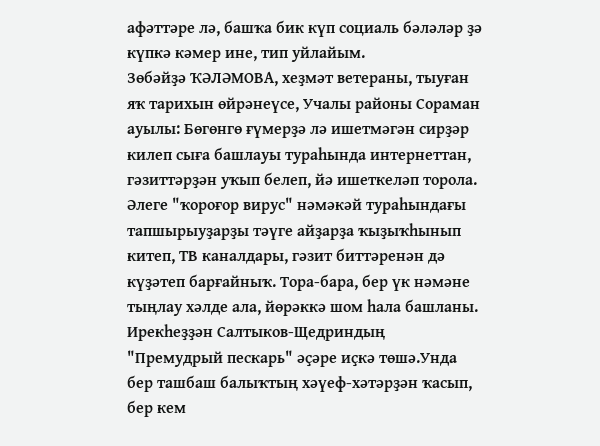афәттәре лә, башҡа бик күп социаль бәләләр ҙә күпкә кәмер ине, тип уйлайым.
Зөбәйҙә ҠӘЛӘМОВА, хеҙмәт ветераны, тыуған яҡ тарихын өйрәнеүсе, Учалы районы Сораман ауылы: Бөгөнгө ғүмерҙә лә ишетмәгән сирҙәр килеп сыға башлауы тураһында интернеттан, гәзиттәрҙән уҡып белеп, йә ишеткеләп торола. Әлеге "ҡороғор вирус" нәмәкәй тураһындағы тапшырыуҙарҙы тәүге айҙарҙа ҡыҙыҡһынып китеп, ТВ каналдары, гәзит биттәренән дә күҙәтеп барғайныҡ. Тора-бара, бер үк нәмәне тыңлау хәлде ала, йөрәккә шом һала башланы. Ирекһеҙҙән Салтыков-Щедриндың "Премудрый пескарь" әҫәре иҫкә төшә.Унда бер ташбаш балыҡтың хәүеф-хәтәрҙән ҡасып, бер кем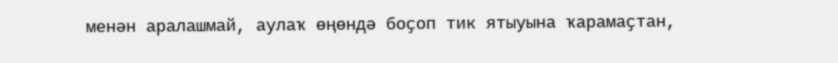менән аралашмай, аулаҡ өңөндә боҫоп тик ятыуына ҡарамаҫтан,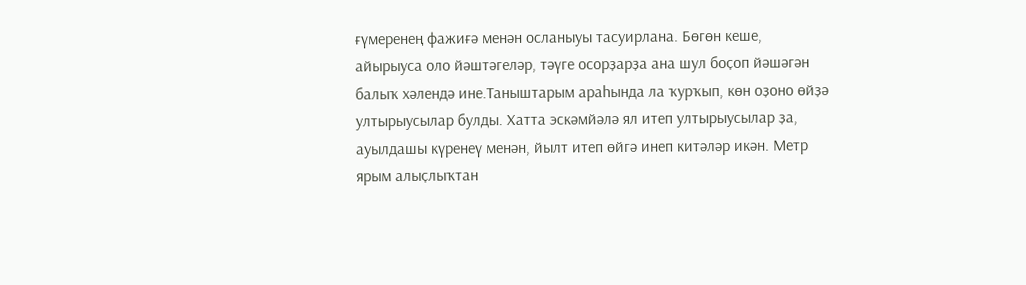ғүмеренең фажиғә менән осланыуы тасуирлана. Бөгөн кеше, айырыуса оло йәштәгеләр, тәүге осорҙарҙа ана шул боҫоп йәшәгән балыҡ хәлендә ине.Таныштарым араһында ла ҡурҡып, көн оҙоно өйҙә ултырыусылар булды. Хатта эскәмйәлә ял итеп ултырыусылар ҙа, ауылдашы күренеү менән, йылт итеп өйгә инеп китәләр икән. Метр ярым алыҫлыҡтан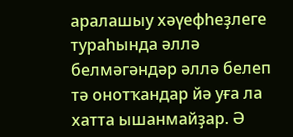аралашыу хәүефһеҙлеге тураһында әллә белмәгәндәр әллә белеп тә онотҡандар йә уға ла хатта ышанмайҙар. Ә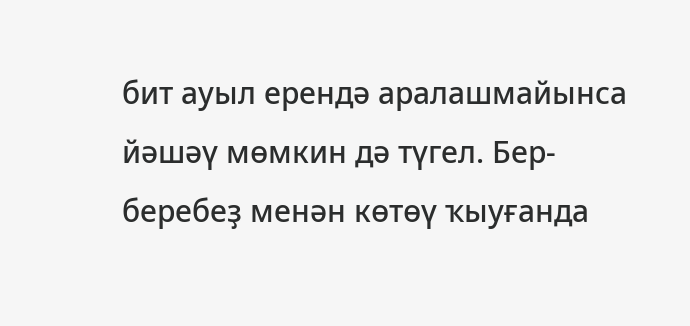бит ауыл ерендә аралашмайынса йәшәү мөмкин дә түгел. Бер-беребеҙ менән көтөү ҡыуғанда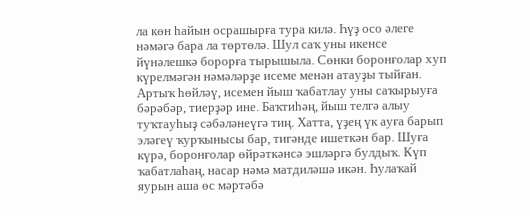ла көн һайын осрашырға тура килә. Һүҙ осо әлеге нәмәгә бара ла төртөлә. Шул саҡ уны икенсе йүнәлешкә борорға тырышыла. Сөнки боронғолар хуп күрелмәгән нәмәләрҙе исеме менән атауҙы тыйған. Артыҡ һөйләү, исемен йыш ҡабатлау уны саҡырыуға бәрәбәр, тиерҙәр ине. Баҡтиһәң, йыш телгә алыу туҡтауһыҙ сәбәләнеүгә тиң. Хатта, үҙең үк ауға барып эләгеү ҡурҡынысы бар, тигәнде ишеткән бар. Шуға күрә, боронғолар өйрәткәнсә эшләргә булдыҡ. Күп ҡабатлаһаң, насар нәмә матдиләшә икән. Һулаҡай яурын аша өс мәртәбә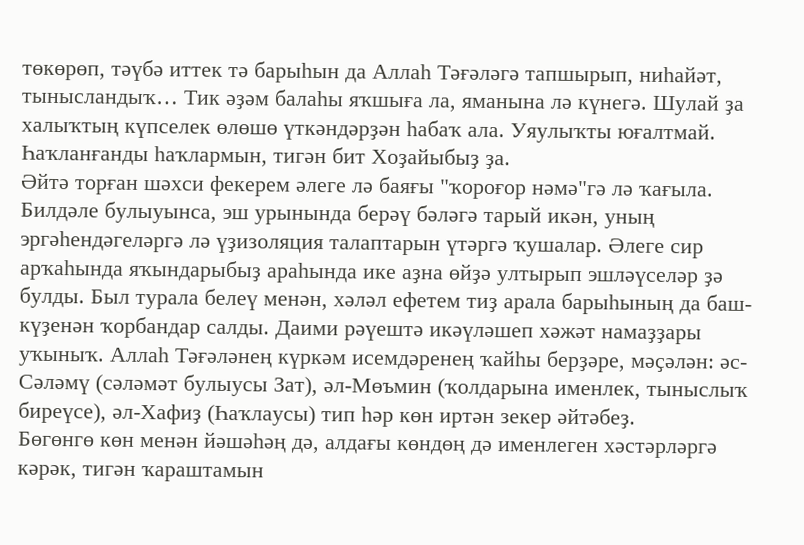төкөрөп, тәүбә иттек тә барыһын да Аллаһ Тәғәләгә тапшырып, ниһайәт, тынысландыҡ… Тик әҙәм балаһы яҡшыға ла, яманына лә күнегә. Шулай ҙа халыҡтың күпселек өлөшө үткәндәрҙән һабаҡ ала. Уяулыҡты юғалтмай. Һаҡланғанды һаҡлармын, тигән бит Хоҙайыбыҙ ҙа.
Әйтә торған шәхси фекерем әлеге лә баяғы "ҡороғор нәмә"гә лә ҡағыла. Билдәле булыуынса, эш урынында берәү бәләгә тарый икән, уның эргәһендәгеләргә лә үҙизоляция талаптарын үтәргә ҡушалар. Әлеге сир арҡаһында яҡындарыбыҙ араһында ике аҙна өйҙә ултырып эшләүселәр ҙә булды. Был турала белеү менән, хәләл ефетем тиҙ арала барыһының да баш-күҙенән ҡорбандар салды. Даими рәүештә икәүләшеп хәжәт намаҙҙары уҡыныҡ. Аллаһ Тәғәләнең күркәм исемдәренең ҡайһы берҙәре, мәҫәлән: әс-Сәләмү (сәләмәт булыусы Зат), әл-Мөъмин (ҡолдарына именлек, тыныслыҡ биреүсе), әл-Хафиҙ (Һаҡлаусы) тип һәр көн иртән зекер әйтәбеҙ.
Бөгөнгө көн менән йәшәһәң дә, алдағы көндөң дә именлеген хәстәрләргә кәрәк, тигән ҡараштамын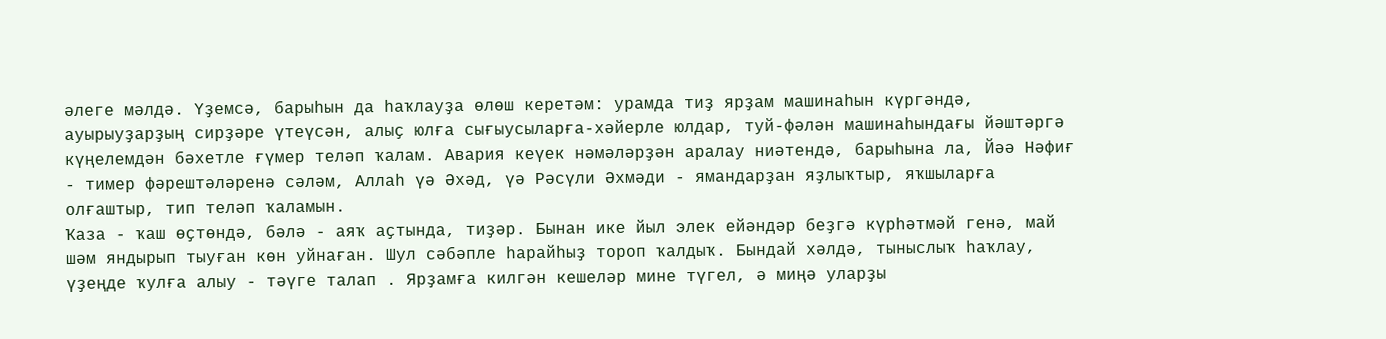әлеге мәлдә. Үҙемсә, барыһын да һаҡлауҙа өлөш керетәм: урамда тиҙ ярҙам машинаһын күргәндә, ауырыуҙарҙың сирҙәре үтеүсән, алыҫ юлға сығыусыларға-хәйерле юлдар, туй-фәлән машинаһындағы йәштәргә күңелемдән бәхетле ғүмер теләп ҡалам. Авария кеүек нәмәләрҙән аралау ниәтендә, барыһына ла, Йәә Нәфиғ - тимер фәрештәләренә сәләм, Аллаһ үә Әхәд, үә Рәсүли Әхмәди - ямандарҙан яҙлыҡтыр, яҡшыларға олғаштыр, тип теләп ҡаламын.
Ҡаза - ҡаш өҫтөндә, бәлә - аяҡ аҫтында, тиҙәр. Бынан ике йыл элек ейәндәр беҙгә күрһәтмәй генә, май шәм яндырып тыуған көн уйнаған. Шул сәбәпле һарайһыҙ тороп ҡалдыҡ. Бындай хәлдә, тыныслыҡ һаҡлау, үҙеңде ҡулға алыу - тәүге талап . Ярҙамға килгән кешеләр мине түгел, ә миңә уларҙы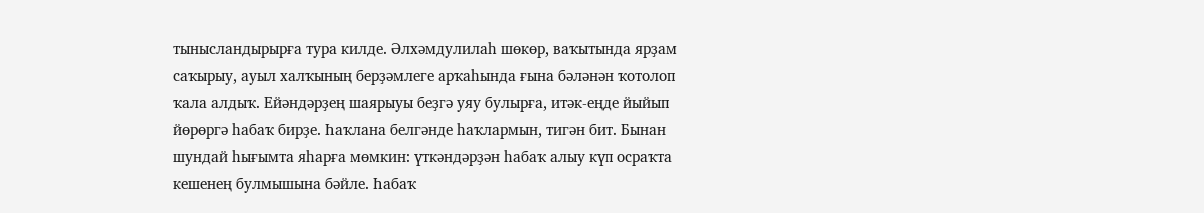тынысландырырға тура килде. Әлхәмдулилаһ шөкөр, ваҡытында ярҙам саҡырыу, ауыл халҡының берҙәмлеге арҡаһында ғына бәләнән ҡотолоп ҡала алдыҡ. Ейәндәрҙең шаярыуы беҙгә уяу булырға, итәк-еңде йыйып йөрөргә һабаҡ бирҙе. Һаҡлана белгәнде һаҡлармын, тигән бит. Бынан шундай һығымта яһарға мөмкин: үткәндәрҙән һабаҡ алыу күп осраҡта кешенең булмышына бәйле. Һабаҡ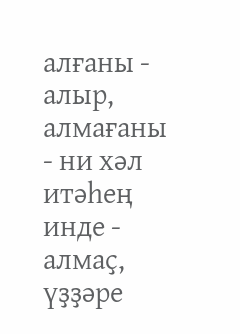алғаны - алыр, алмағаны - ни хәл итәһең инде - алмаҫ, үҙҙәре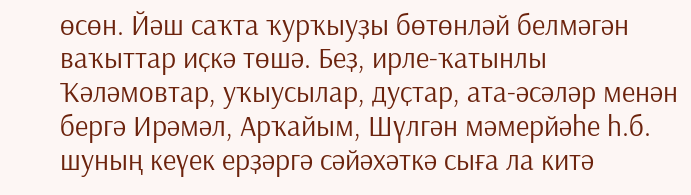өсөн. Йәш саҡта ҡурҡыуҙы бөтөнләй белмәгән ваҡыттар иҫкә төшә. Беҙ, ирле-ҡатынлы Ҡәләмовтар, уҡыусылар, дуҫтар, ата-әсәләр менән бергә Ирәмәл, Арҡайым, Шүлгән мәмерйәһе һ.б. шуның кеүек ерҙәргә сәйәхәткә сыға ла китә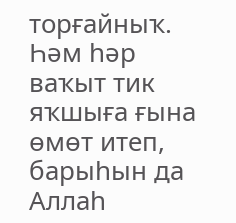торғайныҡ. Һәм һәр ваҡыт тик яҡшыға ғына өмөт итеп, барыһын да Аллаһ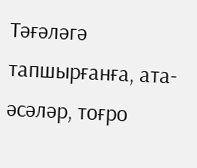Тәғәләгә тапшырғанға, ата-әсәләр, тоғро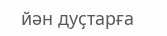йән дуҫтарға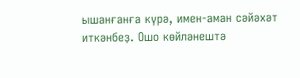ышанғанға күрә, имен-аман сәйәхәт иткәнбеҙ. Ошо көйләнештә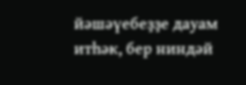йәшәүебеҙҙе дауам итһәк, бер ниндәй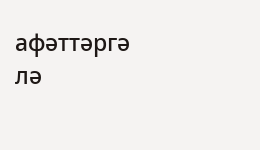афәттәргә лә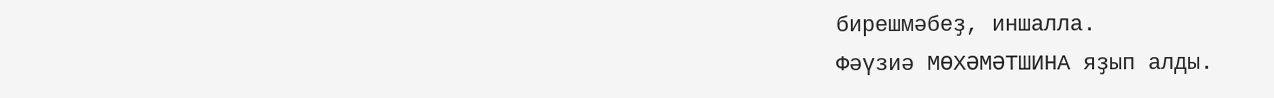бирешмәбеҙ, иншалла.
Фәүзиә МӨХӘМӘТШИНА яҙып алды.